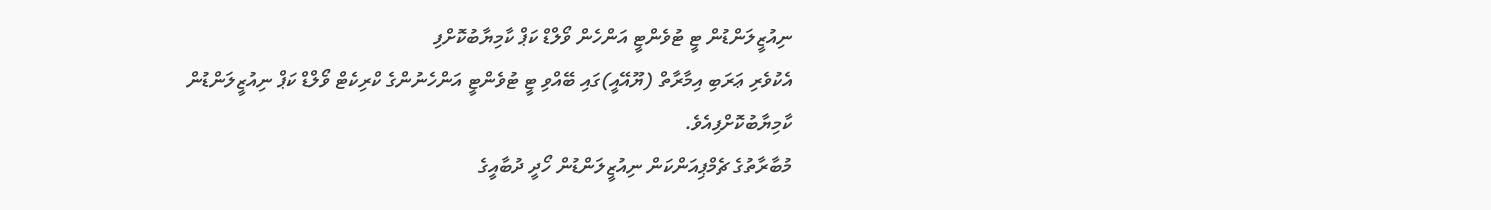ނިއުޒީލަންޑުން ޓީ ޓުވެންޓީ އަންހެން ވޯލްޑް ކަޕް ކާމިޔާބުކޮށްފި
އެކުވެރި ޢަރަބި އިމާރާތް (ޔޫއޭއީ)ގައި ބޭއްވި ޓީ ޓުވެންޓީ އަންހެނުންގެ ކްރިކެޓް ވޯލްޑް ކަޕް ނިއުޒީލަންޑުން ކާމިޔާބުކޮށްފިއެވެ.
މުބާރާތުގެ ޗެމްޕިއަންކަން ނިއުޒީލަންޑުން ހޯދީ ދުބާއީގެ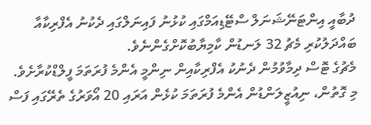ދުބާއީ އިންޓަނޭޝަނަލް ސްޓޭޑިއަމްގައި ކުޅުނު ފައިނަލްގައި ދެކުނު އެފްރިކާއާ ބައްދަލުކުރި މެޗު 32 ލަނޑުން ކާމިޔާބުކޮށްގެންނެވެ.
މެޗުގެ ޓޮސް ދިމާވުމުން ދެނުކު އެފްރިކާއިން ނިންމީ އެންމެ ފުރަތަމަ ފީލްޑްކުރާށެވެ. މި ގޮތުން، ނިއުޒީލަންޑުން އެންމެ ފުރަތަމަ ކުޅެން އަރައި 20 އޯވަރުގެ ތެރޭގައި ފަސް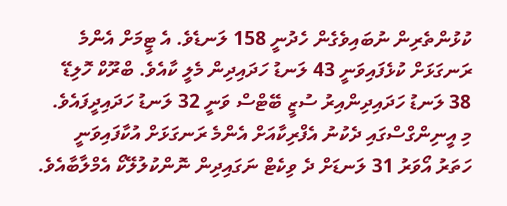ކުޅުންތެރިން ނުބައިވެގެން ހެދުނީ 158 ލަނޑެވެ. އެ ޓީމަށް އެންމެ ރަނގަޅަށް ކުޅެފައިވަނީ 43 ލަނޑު ހަދައިދިން މެލީ ކާއެވެ. ބްރޫކް ހޮލިޑޭ 38 ލަނޑު ހަދައިދިންއިރު ސުޒީ ބޭޓްސް ވަނީ 32 ލަނޑު ހަދައިދީފައެވެ.
މި އީނިންގްސްގައި ދެކުނު އެފްރިކާއަށް އެންމެ ރަނގަޅަށް އުކާފައިވަނީ ހަތަރު އޯވަރު 31 ލަނޑަށް ދެ ވިކެޓް ނަގައިދިން ނޮންކުލުލޭކޯ އެމްލާބާއެވެ.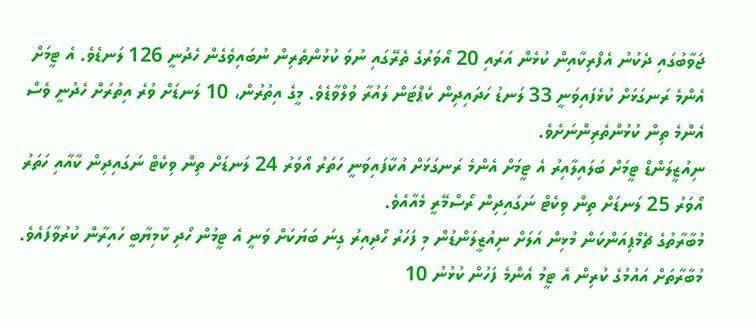ޖަވާބުގައި ދެކުނު އެފްރިކާއިން ކުޅެން އަރައި 20 އޯވަރުގެ ތެރޭގައި ނުވަ ކުޅުންތެރިން ނުބައިވެގެން ހެދުނީ 126 ލަނޑެވެ. އެ ޓީމަށް އެންމެ ރަނގަޅަށް ކުޅެފައިވަނީ 33 ލަނޑު ހަދައިދިން ކެޕްޓަން ލައުރާ ވުލްވާޑެވެ. މީގެ އިތުރުން، 10 ލަނޑަށް ވުރެ އިތުރަށް ހެދުނީ ވެސް އެންމެ ތިން ކުޅުންތެރިންނަށެވެ.
ނިއުޒީލަންޑް ޓީމަށް ބަލައިލާއިރު އެ ޓީމަށް އެންމެ ރަނގަޅަށް އުކާފައިވަނީ ހަތަރު އޯވަރު 24 ލަނޑަށް ތިން ވިކެޓް ނަގައިދިން ކާއާއި ހަތަރު އޯވަރު 25 ލަނޑަށް ތިން ވިކެޓް ނަގައިދިން ރޯސްމޭރީ މެއާއެވެ.
މުބާރާތުގެ ޗެމްޕިއަންކަން މުޅިން އަލަށް ނިއުޒީލަންޑުން މި ފަހަރު ހޯދިއިރު ގިނަ ބަޔަކަށް ވަނީ އެ ޓީމުން ހޯދި ކާމިޔާބީ ހައިރާން ކުރުވާފައެވެ. މުބާރާތަށް އައުމުގެ ކުރިން އެ ޓީމު އެންމެ ފަހުން ކުޅުނު 10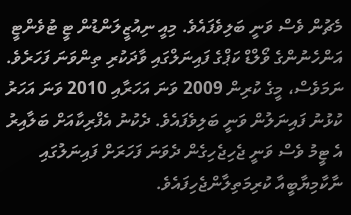މެޗުން ވެސް ވަނީ ބަލިވެފައެވެ. މިއީ ނިއުޒީލަންޑުން ޓީ ޓުވެންޓީ އަންހެނުންގެ ވޯލްޑް ކަޕްގެ ފައިނަލްގައި ވާދަކުރި ތިންވަނަ ފަހަރެވެ.
ނަމަވެސް، މީގެ ކުރިން 2009 ވަނަ އަހަރާއި 2010 ވަނަ އަހަރު ކުޅުނު ފައިނަލުން ވަނީ ބަލިވެފައެވެ. ދެކުނު އެފްރިކާއަށް ބަލާއިރު އެ ޓީމު ވެސް ވަނީ ޖެހިޖެހިގެން ދެވަނަ ފަހަރަށް ފައިނަލުގައި ނާކާމިޔާބީއާ ކުރިމަތިލާންޖެހިފައެވެ.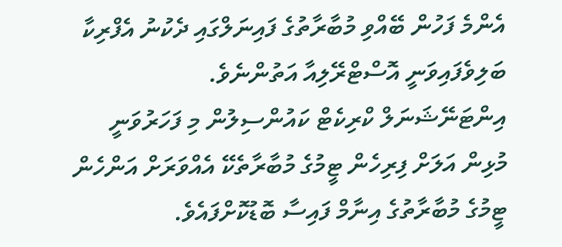އެންމެ ފަހުން ބޭއްވި މުބާރާތުގެ ފައިނަލްގައި ދެކުނު އެފްރިކާ ބަލިވެފައިވަނީ އޮސްޓްރޭލިއާ އަތުންނެވެ.
އިންޓަނޭޝަނަލް ކްރިކެޓް ކައުންސިލުން މި ފަހަރުވަނީ މުޅިން އަލަށް ފިރިހެން ޓީމުގެ މުބާރާތެކޭ އެއްވަރަށް އަންހެން ޓީމުގެ މުބާރާތުގެ އިނާމް ފައިސާ ބޮޑުކޮށްފައެވެ.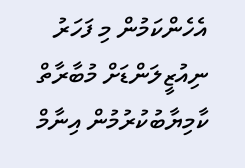އެހެންކަމުން މި ފަހަރު ނިއުޒީލަންޑަށް މުބާރާތް ކާމިޔާބުކުރުމުން އިނާމް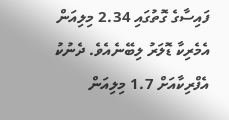ފައިސާގެ ގޮތުގައި 2.34 މިލިއަން އެމެރިކާ ޑޮލަރު ލިބޭނެއެވެ. ދެނުކު އެފްރިކާއަށް 1.7 މިލިއަން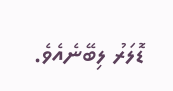ޑޮލަރު ލިބޭނެއެވެ.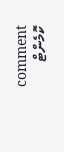comment ކޮމެންޓް